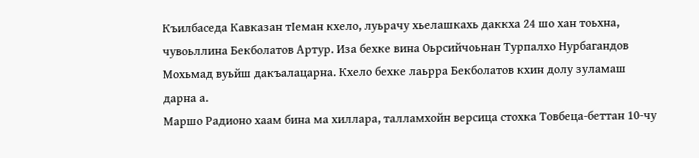Къилбаседа Кавказан тIеман кхело, луьрачу хьелашкахь даккха 24 шо хан тоьхна, чувоьллина Бекболатов Артур. Иза бехке вина Оьрсийчоьнан Турпалхо Нурбагандов Мохьмад вуьйш дакъалацарна. Кхело бехке лаьрра Бекболатов кхин долу зуламаш дарна а.
Маршо Радионо хаам бина ма хиллара, талламхойн версица стохка Товбеца-беттан 10-чу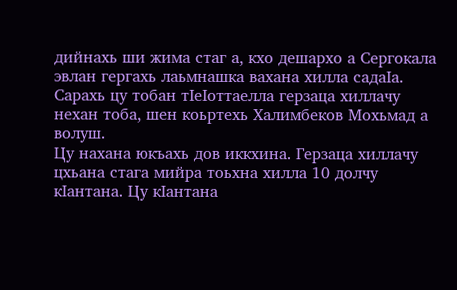дийнахь ши жима стаг а, кхо дешархо а Сергокала эвлан гергахь лаьмнашка вахана хилла садаIа. Сарахь цу тобан тIеIоттаелла герзаца хиллачу нехан тоба, шен коьртехь Халимбеков Мохьмад а волуш.
Цу нахана юкъахь дов иккхина. Герзаца хиллачу цхьана стага мийра тоьхна хилла 10 долчу кIантана. Цу кIантана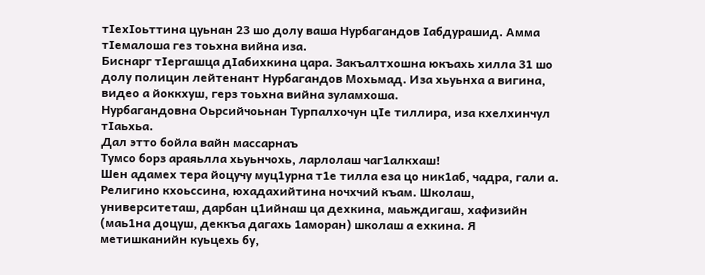тIехIоьттина цуьнан 23 шо долу ваша Нурбагандов Iабдурашид. Амма тIемалоша гез тоьхна вийна иза.
Биснарг тIергашца дIабихкина цара. Закъалтхошна юкъахь хилла 31 шо долу полицин лейтенант Нурбагандов Мохьмад. Иза хьуьнха а вигина, видео а йоккхуш, герз тоьхна вийна зуламхоша.
Нурбагандовна Оьрсийчоьнан Турпалхочун цIе тиллира, иза кхелхинчул тIаьхьа.
Дал этто бойла вайн массарнаъ
Тумсо борз араяьлла хьуьнчохь, ларлолаш чаг1алкхаш!
Шен адамех тера йоцучу муц1урна т1е тилла еза цо ник1аб, чадра, гали а. Религино кхоьссина, юхадахийтина ночхчий къам. Школаш, университеташ, дарбан ц1ийнаш ца дехкина, маьждигаш, хафизийн (маь1на доцуш, деккъа дагахь 1аморан) школаш а ехкина. Я метишканийн куьцехь бу,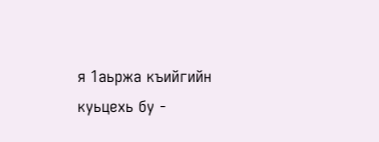я 1аьржа къийгийн куьцехь бу -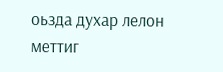оьзда духар лелон меттиг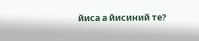йиса а йисиний те?